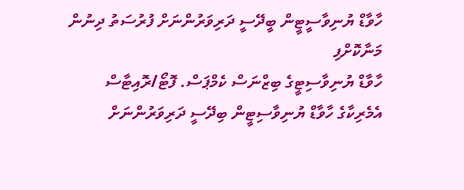ހާވާޑް ޔުނިވާސީޓީން ބީދޭސީ ދަރިވަރުންނަށް ފުރުސަތު ދިނުން މަނާކޮށްފި
ހާވާޑް ޔުނިވާސިޓީގެ ބިޒްނަސް ކެމްޕަސް. ފޮޓޯ/ރޮއިޓާސް
އެމެރިކާގެ ހާވާޑް ޔުނިވާސިޓީން ބިދޭސީ ދަރިވަރުންނަށް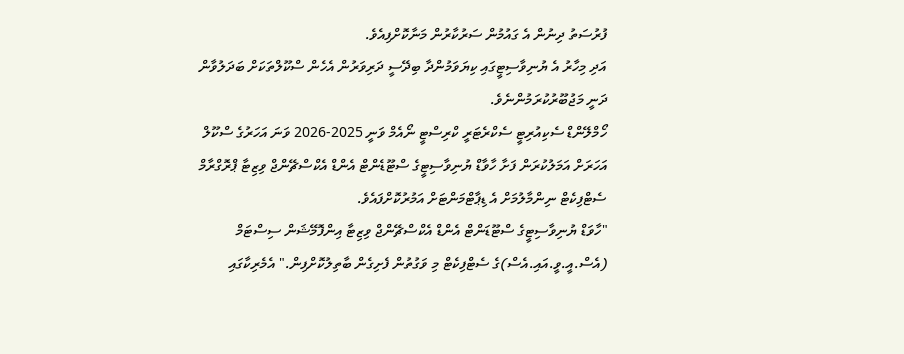ފުރުސަތު ދިނުން އެ ގައުމުން ސަރުކާރުން މަނާކޮށްފިއެވެ.
އަދި މިހާރު އެ ޔުނިވާސިޓީގައި ކިޔަވަމުންދާ ބިދޭސީ ދަރިވަރުން އެހެން ސްކޫލްތަކަށް ބަދަލުވާން ދަނީ މަޖުބޫރުކުރަމުންނެވެ.
ހޯމްލޭންޑް ސެކިއުރިޓީ ސެކްރެޓަރީ ކްރިސްޓީ ނޯއެމް ވަނީ 2025-2026 ވަނަ އަހަރުގެ ސްކޫލް އަހަރަށް އަމަލުކުރަން ފަށާ ހާވާޑް ޔުނިވާސިޓީގެ ސްޓޫޑެންޓް އެންޑް އެކްސްޗޭންޖް ވިޒިޓާ ޕްރޮގްރާމް ސެޓްފިކެޓް ނިންމާލުމަށް އެ ޑިޕާޓްމަންޓަށް އަމުރުކޮށްފައެވެ.
"ހާވަޑް ޔުނިވާސިޓީގެ ސްޓޫޑަންޓް އެންޑް އެކްސްޗޭންޖް ވިޒިޓާ އިންފޮމޭޝަން ސިސްޓަމް (އެސް.އީ.ވީ.އައި.އެސް)ގެ ސެޓްފިކެޓް މި ވަގުތުން ފެށިގެން ބާތިލުކޮށްފިން." އެމެރިކާގައި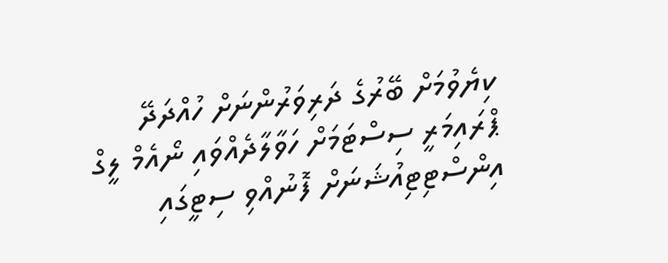ކިޔެވުމަށް ބޭރުގެ ދަރިވަރުންނަށް ހުއްދަދޭ ޕްރައިމަރީ ސިސްޓަމަށް ހަވާލާދެއްވައި ނޯއެމް ލީގް އިންސްޓިޓިއުޝަނަށް ފޮނުއްވި ސިޓީގައި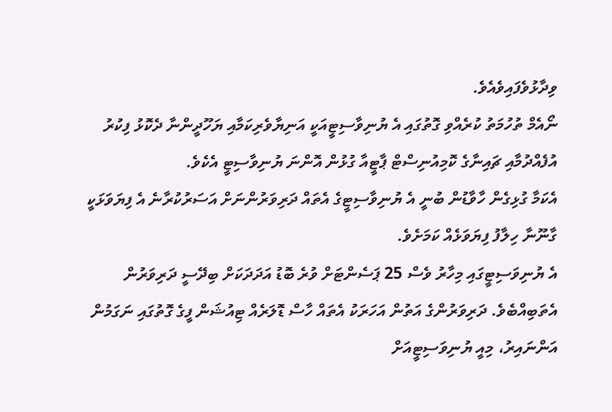ވިދާޅުވެފައިވެއެވެ.
ނޯއެމް ތުހުމަތު ކުރެއްވި ގޮތުގައި އެ ޔުނިވާސިޓީއަކީ އަނިޔާވެރިކަމާއި ޔަހޫދީންނާ ދެކޮޅު ފިކުރު އުފެއްދުމާއި ޗައިނާގެ ކޮމިއުނިސްޓް ޕާޓީއާ ގުޅުން އޮންނަ ޔުނިވާސިޓީ އެކެވެ.
އެކަމާ ގުޅިގެން ހާވާޑުން ބުނީ އެ ޔުނިވާސިޓީގެ އެތައް ދަރިވަރުންނަށް އަސަރުކުރާނެ އެ ފިޔަވަޅަކީ ގާނޫނާ ހިލާފު ފިޔަވަޅެއް ކަމަށެވެ.
އެ ޔުނިވަސިޓީގައި މިހާރު ވެސް 25 ޕަސެންޓަށް ވުރެ ބޮޑު އަދަދަކަށް ބިދޭސީ ދަރިވަރުން އެތަބިއްބެވެ. ދަރިވަރުންގެ އަތުން އަހަރަކު އެތައް ހާސް ޑޮލަރެއް ޓިއުޝަން ފީގެ ގޮތުގައި ނަގަމުން އަންނައިރު، މިއީ ޔުނިވަސިޓީއަށް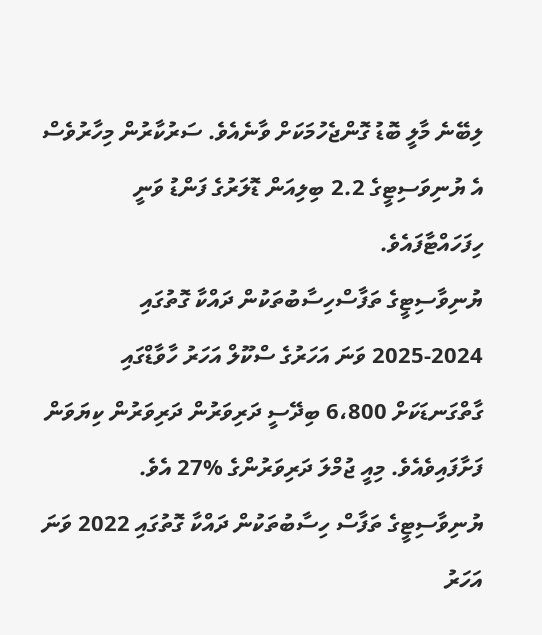ލިބޭނެ މާލީ ބޮޑު ގޮންޖެހުމަކަށް ވާނެއެވެ. ސަރުކާރުން މިހާރުވެސް އެ ޔުނިވަސިޓީގެ 2.2 ބިލިއަން ޑޮލަރުގެ ފަންޑު ވަނީ ހިފަހައްޓާފައެވެ.
ޔުނިވާސިޓީގެ ތަފާސްހިސާބުތަކުން ދައްކާ ގޮތުގައި 2024-2025 ވަނަ އަހަރުގެ ސްކޫލް އަހަރު ހާވާޑްގައި ގާތްގަނޑަކަށް 6،800 ބިދޭސީ ދަރިވަރުން ދަރިވަރުން ކިޔަވަން ފަށާފައިވެއެވެ. މިއީ ޖުމްލަ ދަރިވަރުންގެ %27 އެވެ.
ޔުނިވާސިޓީގެ ތަފާސް ހިސާބުތަކުން ދައްކާ ގޮތުގައި 2022 ވަނަ އަހަރު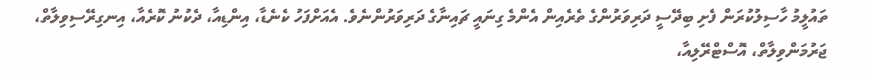ތައުލީމު ހާސިލުކުރަން ފެށި ބިދޭސީ ދަރިވަރުންގެ ތެރެއިން އެންމެ ގިނައީ ޗައިނާގެ ދަރިވަރުންނެވެ. އެއަށްފަހު ކެނެޑާ، އިންޑިއާ، ދެކުނު ކޮރެއާ، އިނގިރޭސިވިލާތް، ޖަރުމަންވިލާތް، އޮސްޓްރޭލިއާ،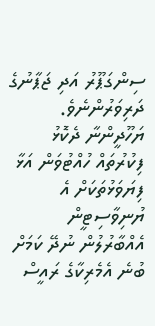ސިންގަޕޫރު އަދި ޖަޕާނުގެ ދަރިވަރުންނެވެ.
ޔަހޫދީންނާ ދެކޮޅު ފިކުރުތައް ހުއްޓުވަން އަޅާ ފިޔަވަޅުތަކަށް އެ ޔުނިވާސިޓީން އެއްބާރުލުން ނުދޭ ކަމަށް ބުނެ އެމެރިކާގެ ރައީސް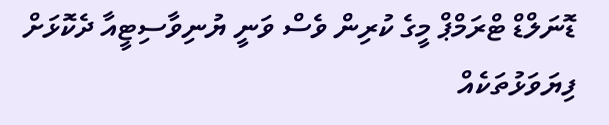ޑޮނަލްޑް ޓްރަމްޕް މީގެ ކުރިން ވެސް ވަނީ ޔުނިވާސިޓީއާ ދެކޮޅަށް ފިޔަވަޅުތަކެއް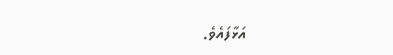އަޅާފައެވެ.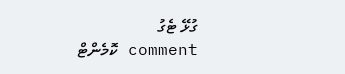ގުޅޭ ޓެގު
comment ކޮމެންޓް